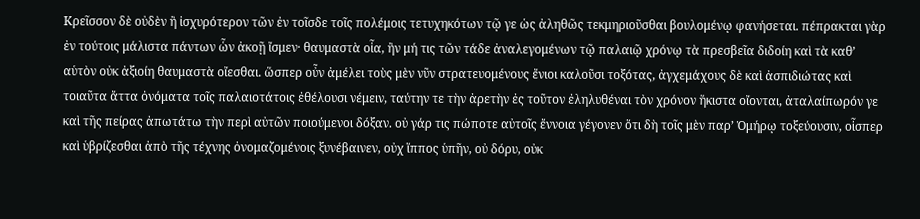Κρεῖσσον δὲ οὐδὲν ἢ ἰσχυρότερον τῶν ἐν τοῖσδε τοῖς πολέμοις τετυχηκότων τῷ γε ὡς ἀληθῶς τεκμηριοῦσθαι βουλομένῳ φανήσεται. πέπρακται γὰρ ἐν τούτοις μάλιστα πάντων ὧν ἀκοῇ ἴσμεν· θαυμαστὰ οἷα, ἢν μή τις τῶν τάδε ἀναλεγομένων τῷ παλαιῷ χρόνῳ τὰ πρεσβεῖα διδοίη καὶ τὰ καθ’ αὑτὸν οὐκ ἀξιοίη θαυμαστὰ οἴεσθαι. ὥσπερ οὖν ἀμέλει τοὺς μὲν νῦν στρατευομένους ἔνιοι καλοῦσι τοξότας, ἀγχεμάχους δὲ καὶ ἀσπιδιώτας καὶ τοιαῦτα ἄττα ὀνόματα τοῖς παλαιοτάτοις ἐθέλουσι νέμειν, ταύτην τε τὴν ἀρετὴν ἐς τοῦτον ἐληλυθέναι τὸν χρόνον ἥκιστα οἴονται, ἀταλαίπωρόν γε καὶ τῆς πείρας ἀπωτάτω τὴν περὶ αὐτῶν ποιούμενοι δόξαν. οὐ γάρ τις πώποτε αὐτοῖς ἔννοια γέγονεν ὅτι δὴ τοῖς μὲν παρ’ Ὁμήρῳ τοξεύουσιν, οἷσπερ καὶ ὑβρίζεσθαι ἀπὸ τῆς τέχνης ὀνομαζομένοις ξυνέβαινεν, οὐχ ἵππος ὑπῆν, οὐ δόρυ, οὐκ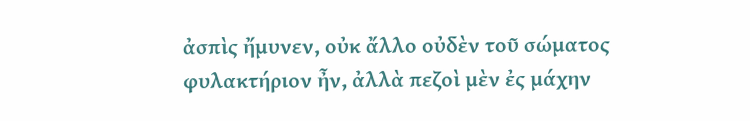ἀσπὶς ἤμυνεν, οὐκ ἄλλο οὐδὲν τοῦ σώματος φυλακτήριον ἦν, ἀλλὰ πεζοὶ μὲν ἐς μάχην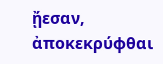ᾔεσαν, ἀποκεκρύφθαι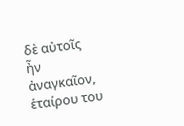δὲ αὐτοῖς ἦν ἀναγκαῖον, ἑταίρου του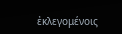ἐκλεγομένοις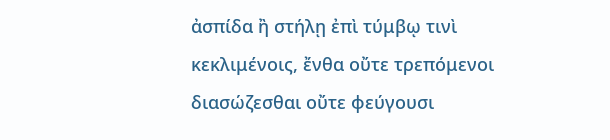ἀσπίδα ἢ στήλῃ ἐπὶ τύμβῳ τινὶ κεκλιμένοις, ἔνθα οὔτε τρεπόμενοι διασώζεσθαι οὔτε φεύγουσι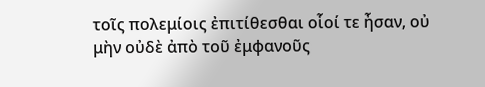τοῖς πολεμίοις ἐπιτίθεσθαι οἷοί τε ἦσαν, οὐ μὴν οὐδὲ ἀπὸ τοῦ ἐμφανοῦς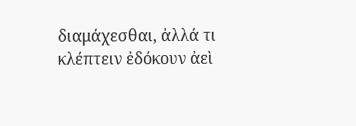διαμάχεσθαι, ἀλλά τι κλέπτειν ἐδόκουν ἀεὶ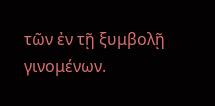τῶν ἐν τῇ ξυμβολῇ γινομένων.